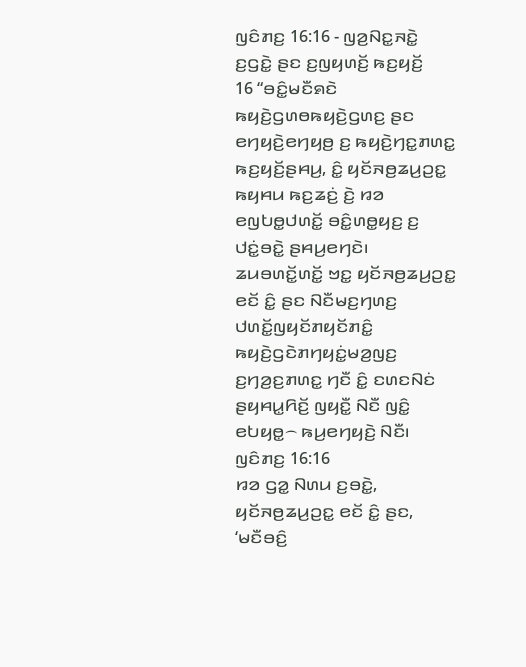ꤜꤢꤨꤊꤢ꤬ 16:16 - ꤜꤤ꤬ꤡꤢ꤭ꤏꤢꤧ꤭ ꤢ꤬ꤞꤢꤧ꤭ ꤔꤢ ꤢ꤬ꤜꤟꤛꤢꤩ꤬ ꤒꤢ꤬ꤟꤢꤩ꤬
16 “ꤋꤢꤨ꤭ꤗꤢꤪꤎꤢꤧ ꤒꤟꤢꤧ꤬ꤞꤛꤥꤒꤟꤢꤧ꤬ꤞꤛꤢ꤬ ꤔꤢ ꤕꤚꤟꤢꤧ꤬ꤕꤚꤟꤥ꤬ ꤢ꤬ ꤒꤟꤢꤧ꤬ꤚꤢ꤭ꤊꤛꤢ꤭ ꤒꤢ꤬ꤟꤢꤩ꤬ꤔꤌꤣ꤬, ꤢꤨ꤭ ꤟꤢꤩꤏꤥ꤬ꤘꤣ꤬ꤑꤢ꤭ ꤒꤟꤌꤣ ꤒꤢ꤬ꤘꤢꤦ꤬ ꤢꤧ꤬ ꤙꤤ ꤕꤜꤝꤥ꤭ꤓꤛꤢꤩ꤭ ꤋꤢꤨ꤭ꤛꤥ꤭ꤟꤢ꤬ ꤢ꤬ ꤓꤢꤦ꤭ꤋꤢꤧ꤭ ꤔꤌꤣ꤬ꤕꤚꤢꤧ꤯ ꤘꤣꤋꤛꤢꤩ꤭ꤛꤢꤩ꤭ ꤠꤢ꤭ ꤟꤢꤩꤏꤥ꤬ꤘꤣ꤬ꤑꤢ꤭ ꤕꤢꤩ ꤢꤨ꤭ ꤔꤢ ꤡꤢꤪꤗꤢ꤬ꤚꤛꤢ꤬ ꤓꤛꤢꤩ꤭ꤜꤟꤢꤩꤊꤟꤢꤩꤊꤢꤨ꤭ ꤒꤟꤢꤧ꤬ꤞꤢꤧꤊꤚꤟꤢꤦ꤭ꤗꤤ꤬ꤜꤢ꤬ ꤢ꤬ꤚꤤ꤬ꤢ꤬ꤊꤛꤢ꤭ ꤚꤢꤪ ꤢꤨ꤭ ꤢꤛꤢꤡꤢꤦ ꤔꤟꤌꤣ꤭ꤖꤢꤩ꤬ ꤜꤟꤢꤪ꤭ ꤡꤢꤪ ꤜꤢꤨ꤭ ꤕꤝꤟꤥ꤭꤮ ꤒꤣ꤬ꤕꤚꤟꤢꤧ꤬ ꤡꤢꤪ꤯
ꤜꤢꤨꤊꤢ꤬ 16:16
ꤙꤤ ꤞꤤ꤭ ꤡꤛꤣ ꤢ꤬ꤋꤢꤧ꤭, ꤟꤢꤩꤏꤥ꤬ꤘꤣ꤬ꤑꤢ꤭ ꤕꤢꤩ ꤢꤨ꤭ ꤔꤢ, ‘ꤗꤢꤪꤋꤢꤨ꤬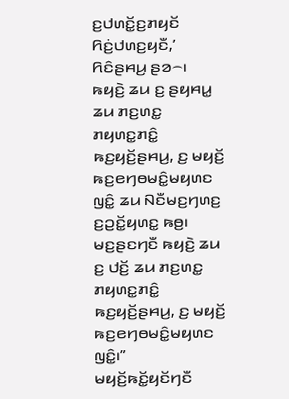ꤢ꤬ꤓꤛꤢꤩ꤭ꤢ꤬ꤊꤟꤢꤩ ꤖꤢꤦ꤬ꤓꤛꤢ꤬ꤟꤢꤪ,’ ꤖꤢꤨꤔꤌꤣ꤬ ꤔꤤ꤮꤯
ꤒꤟꤢꤧ꤬ ꤘꤣ ꤢ꤬ ꤔꤟꤌꤣ꤭ ꤘꤣ ꤊꤢ꤬ꤛꤢ꤭ ꤊꤟꤛꤢ꤭ꤊꤢꤨ꤭ ꤒꤢ꤬ꤟꤢꤩ꤬ꤔꤌꤣ꤬, ꤢ꤬ ꤗꤟꤢꤩ꤬ ꤒꤢ꤬ꤕꤚꤥꤗꤢꤨ꤭ꤗꤟꤛꤢ ꤜꤢꤨ꤭ ꤘꤣ ꤡꤢꤪꤗꤢ꤬ꤚꤛꤢ꤬ ꤢ꤬ꤑꤢꤩ꤭ꤟꤛꤢ꤭ ꤒꤥ꤬꤯ ꤗꤢ꤬ꤔꤢꤚꤢꤪ ꤒꤟꤢꤧ꤬ ꤘꤣ ꤢ꤬ ꤓꤢꤩ꤬ ꤘꤣ ꤊꤢ꤬ꤛꤢ꤭ ꤊꤟꤛꤢ꤭ꤊꤢꤨ꤭ ꤒꤢ꤬ꤟꤢꤩ꤬ꤔꤌꤣ꤬, ꤢ꤬ ꤗꤟꤢꤩ꤬ ꤒꤢ꤬ꤕꤚꤥꤗꤢꤨ꤭ꤗꤟꤛꤢ ꤜꤢꤨ꤭꤯”
ꤗꤟꤢꤩ꤬ꤒꤢꤩ꤭ꤟꤢꤩꤚꤢꤪ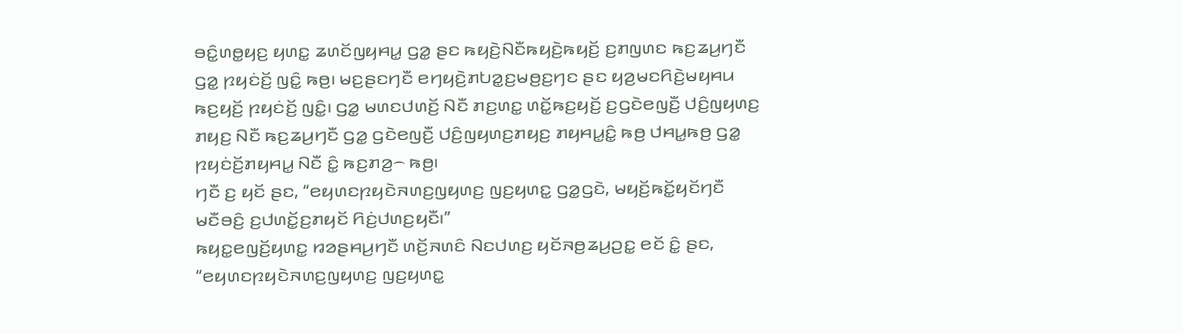ꤋꤢꤨ꤭ꤛꤥ꤭ꤟꤢ꤬ ꤟꤛꤢ꤭ ꤘꤛꤢꤩꤜꤟꤌꤣ꤭ ꤞꤤ꤭ ꤔꤢ ꤒꤟꤢꤧ꤬ꤡꤢꤪꤒꤟꤢꤧ꤬ꤒꤟꤢꤩ꤬ ꤢ꤬ꤊꤜꤛꤢ ꤒꤢ꤬ꤘꤣ꤬ꤚꤢꤪ ꤞꤤ꤭ ꤐꤟꤢꤦꤢꤩ꤬ ꤜꤢꤨ꤭ ꤒꤥ꤬꤯ ꤗꤢ꤬ꤔꤢꤚꤢꤪ ꤕꤚꤟꤢꤧ꤬ꤊꤝꤤ꤭ꤢ꤬ꤗꤥ꤬ꤢ꤬ꤚꤢ ꤔꤢ ꤟꤤ꤬ꤗꤢꤖꤢꤧ꤬ꤗꤟꤌꤣ ꤒꤢ꤬ꤟꤢꤩ꤬ ꤐꤟꤢꤦꤢꤩ꤬ ꤜꤢꤨ꤭꤯ ꤞꤤ꤭ ꤗꤛꤢꤓꤛꤢꤩ꤬ ꤡꤢꤪ ꤊꤢ꤬ꤛꤢ꤭ ꤛꤢꤩ꤭ꤒꤢ꤬ꤟꤢꤩ꤬ ꤢ꤬ꤞꤢꤧꤕꤜꤢꤪ꤬ ꤓꤢꤨ꤬ꤜꤟꤛꤢ꤬ ꤊꤟꤢ꤬ ꤡꤢꤪ ꤒꤢ꤬ꤘꤣ꤬ꤚꤢꤪ ꤞꤤ꤭ ꤞꤢꤧꤕꤜꤢꤪ꤬ ꤓꤢꤨ꤬ꤜꤟꤛꤢ꤬ꤊꤟꤢ꤬ ꤊꤟꤌꤣ꤭ꤢꤨ꤭ ꤒꤥ꤬ ꤓꤌꤣ꤭ꤒꤥ꤬ ꤞꤤ꤭ ꤐꤟꤢꤦꤢꤩ꤬ꤊꤟꤌꤣ꤭ ꤡꤢꤪ ꤢꤨ꤭ ꤒꤢ꤬ꤊꤤ꤬꤮ ꤒꤥ꤬꤯
ꤚꤢꤪ ꤢ꤬ ꤟꤢꤩ ꤔꤢ, “ꤕꤟꤛꤢꤐꤟꤢꤧꤏꤛꤢ꤬ꤜꤟꤛꤢ꤬ ꤜꤢ꤬ꤟꤛꤢ꤭ ꤞꤤ꤭ꤞꤢꤧ, ꤗꤟꤢꤩ꤬ꤒꤢꤩ꤭ꤟꤢꤩꤚꤢꤪ ꤗꤢꤪꤋꤢꤨ꤬ ꤢ꤬ꤓꤛꤢꤩ꤭ꤢ꤬ꤊꤟꤢꤩ ꤖꤢꤦ꤬ꤓꤛꤢ꤬ꤟꤢꤪ꤯”
ꤒꤟꤢ꤭ꤕꤜꤢꤩ꤬ꤟꤛꤢ꤭ ꤙꤤꤔꤌꤣ꤬ꤚꤢꤪ ꤛꤢꤩ꤬ꤏꤛꤢꤨ ꤡꤢꤓꤛꤢ꤬ ꤟꤢꤩꤏꤥ꤬ꤘꤣ꤬ꤑꤢ꤭ ꤕꤢꤩ ꤢꤨ꤭ ꤔꤢ, “ꤕꤟꤛꤢꤐꤟꤢꤧꤏꤛꤢ꤬ꤜꤟꤛꤢ꤬ ꤜꤢ꤬ꤟꤛꤢ꤭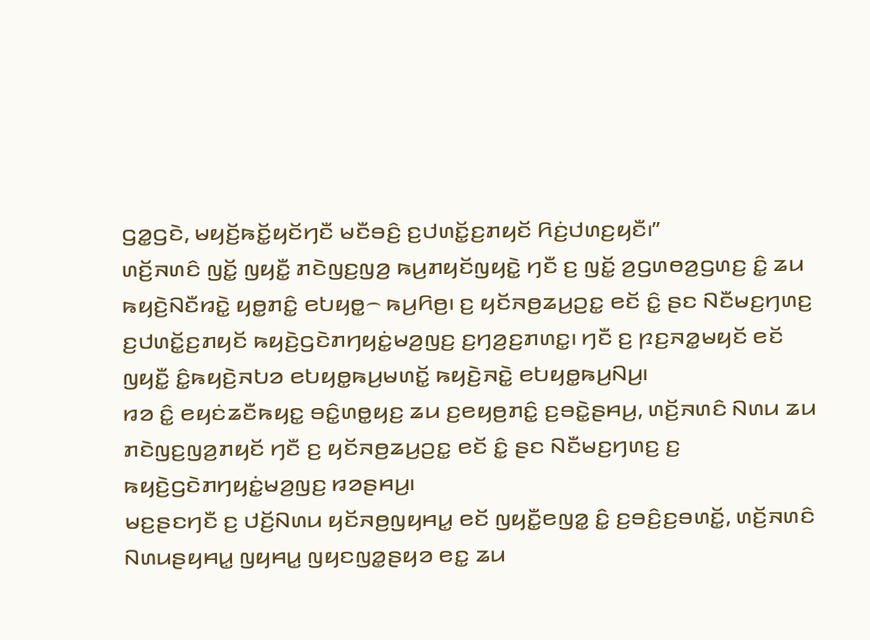ꤞꤤ꤭ꤞꤢꤧ, ꤗꤟꤢꤩ꤬ꤒꤢꤩ꤭ꤟꤢꤩꤚꤢꤪ ꤗꤢꤪꤋꤢꤨ꤬ ꤢ꤬ꤓꤛꤢꤩ꤭ꤢ꤬ꤊꤟꤢꤩ ꤖꤢꤦ꤬ꤓꤛꤢ꤬ꤟꤢꤪ꤯”
ꤛꤢꤩ꤬ꤏꤛꤢꤨ ꤜꤢꤩ꤭ ꤜꤟꤢꤪ꤭ ꤊꤢꤧꤜꤢ꤬ꤜꤤ꤬ ꤒꤣ꤬ꤊꤟꤢꤩꤜꤟꤢꤧ꤭ ꤚꤢꤪ ꤢ꤬ ꤜꤢꤩ꤭ ꤤ꤬ꤞꤛꤥꤤ꤬ꤞꤛꤢ꤬ ꤢꤨ꤭ ꤘꤣ ꤒꤟꤢꤧ꤬ꤡꤢꤪꤙꤢꤧ꤭ ꤟꤥ꤭ꤊꤢꤨ꤭ ꤕꤝꤟꤥ꤭꤮ ꤒꤣ꤬ꤖꤥ꤬꤯ ꤢ꤬ ꤟꤢꤩꤏꤥ꤬ꤘꤣ꤬ꤑꤢ꤭ ꤕꤢꤩ ꤢꤨ꤭ ꤔꤢ ꤡꤢꤪꤗꤢ꤬ꤚꤛꤢ꤬ ꤢ꤬ꤓꤛꤢꤩ꤭ꤢ꤬ꤊꤟꤢꤩ ꤒꤟꤢꤧ꤬ꤞꤢꤧꤊꤚꤟꤢꤦ꤭ꤗꤤ꤬ꤜꤢ꤬ ꤢ꤬ꤚꤤ꤬ꤢ꤬ꤊꤛꤢ꤭꤯ ꤚꤢꤪ ꤢ꤬ ꤐꤢ꤬ꤏꤤ꤭ꤗꤟꤢꤩ ꤕꤢꤩ ꤜꤟꤢꤪ꤭ ꤢꤨ꤭ꤒꤟꤢꤧ꤬ꤏꤝꤤ ꤕꤝꤟꤥ꤭ꤒꤣ꤬ꤗꤛꤢꤩ꤭ ꤒꤟꤢꤧ꤬ꤏꤢꤧ꤭ ꤕꤝꤟꤥ꤭ꤒꤣ꤬ꤡꤣ꤬꤯
ꤙꤤ ꤢꤨ꤭ ꤕꤟꤢꤦꤘꤢꤪꤒꤟꤢ꤭ ꤋꤢꤨ꤭ꤛꤥ꤭ꤟꤢ꤬ ꤘꤣ ꤢ꤬ꤕꤟꤥ꤬ꤊꤢꤨ꤭ ꤢ꤬ꤋꤢꤧ꤭ꤔꤌꤣ꤬, ꤛꤢꤩ꤬ꤏꤛꤢꤨ ꤡꤛꤣ ꤘꤣ ꤊꤢꤧꤜꤢ꤬ꤜꤤ꤬ꤊꤟꤢꤩ ꤚꤢꤪ ꤢ꤬ ꤟꤢꤩꤏꤥ꤬ꤘꤣ꤬ꤑꤢ꤭ ꤕꤢꤩ ꤢꤨ꤭ ꤔꤢ ꤡꤢꤪꤗꤢ꤬ꤚꤛꤢ꤬ ꤢ꤬ ꤒꤟꤢꤧ꤬ꤞꤢꤧꤊꤚꤟꤢꤦ꤭ꤗꤤ꤬ꤜꤢ꤬ ꤙꤤꤔꤌꤣ꤬꤯
ꤗꤢ꤬ꤔꤢꤚꤢꤪ ꤢ꤬ ꤓꤢꤩ꤬ꤡꤛꤣ ꤟꤢꤩꤏꤥ꤬ꤜꤟꤌꤣ꤭ ꤕꤢꤩ ꤜꤟꤢꤪ꤭ꤕꤜꤤ꤭ ꤢꤨ꤭ ꤢ꤬ꤋꤢꤨ꤬ꤢ꤬ꤋꤛꤢꤩ꤭, ꤛꤢꤩ꤬ꤏꤛꤢꤨ ꤡꤛꤣꤔꤟꤌꤣ꤭ ꤜꤟꤌꤣ꤭ ꤜꤟꤢꤜꤤ꤭ꤔꤟꤤ ꤕꤢ꤭ ꤘꤣ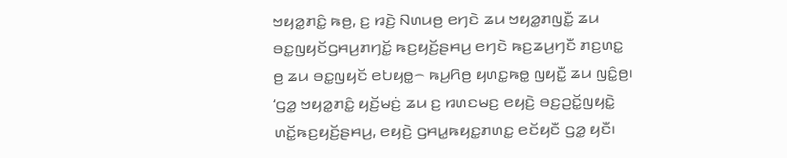ꤠꤟꤤ꤭ꤊꤢꤨ꤭ ꤒꤥ꤬, ꤢ꤬ ꤙꤢꤧ꤬ ꤡꤛꤣꤥ꤬ ꤕꤚꤢꤧ ꤘꤣ ꤠꤟꤤ꤭ꤊꤜꤢꤪ꤭ ꤘꤣ ꤋꤢ꤭ꤜꤟꤢꤩꤞꤌꤣ꤬ꤊꤚꤢꤩ꤭ ꤒꤢ꤬ꤟꤢꤩ꤬ꤔꤌꤣ꤬ ꤕꤚꤢꤧ ꤒꤢ꤬ꤘꤣ꤬ꤚꤢꤪ ꤊꤢ꤬ꤛꤢ꤭ ꤥ꤬ ꤘꤣ ꤋꤢ꤭ꤜꤟꤢꤩ ꤕꤝꤟꤥ꤭꤮ ꤒꤣ꤬ꤖꤥ꤬ ꤟꤛꤢ꤭ꤒꤥ꤭ ꤜꤟꤢꤪ꤭ ꤘꤣ ꤜꤢꤨ꤭ꤥ꤬꤯
‘ꤞꤤ꤭ ꤠꤟꤤ꤭ꤊꤢꤨ꤭ ꤟꤢꤩ꤬ꤗꤢꤦ꤬ ꤘꤣ ꤢ꤬ ꤙꤛꤢꤗꤢ꤬ ꤕꤟꤢꤧ꤬ ꤋꤢ꤬ꤑꤢꤩ꤭ꤜꤟꤢꤧ꤭ ꤛꤢꤩ꤭ꤒꤢ꤬ꤟꤢꤩ꤬ꤔꤌꤣ꤬, ꤕꤟꤢꤧ꤬ ꤞꤌꤣ꤭ꤒꤟꤢ꤭ꤊꤛꤢ꤭ ꤕꤢꤩꤟꤢꤪ ꤞꤤ꤭ ꤟꤢꤪ꤯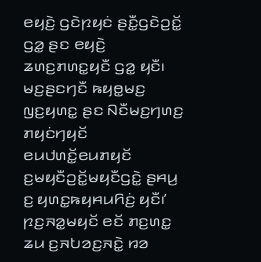ꤕꤟꤢꤧ꤬ ꤞꤢꤧꤐꤟꤢꤦ ꤔꤢꤪ꤭ꤞꤢꤧꤑꤢꤩ꤭ ꤞꤤ꤭ ꤔꤢ ꤕꤟꤢꤧ꤬ ꤘꤛꤢ꤬ꤊꤛꤢ꤭ꤟꤢꤪ ꤞꤤ꤭ ꤟꤢꤪ꤯ ꤗꤢ꤬ꤔꤢꤚꤢꤪ ꤒꤟꤥ꤭ꤗꤢ꤬ ꤜꤢ꤬ꤟꤛꤢ꤭ ꤔꤢ ꤡꤢꤪꤗꤢ꤬ꤚꤛꤢ꤬ ꤊꤟꤢꤦꤚꤟꤢꤩ ꤕꤣꤓꤛꤢꤩ꤭ꤕꤣꤊꤟꤢꤩ ꤢ꤬ꤗꤟꤢꤪꤑꤢꤩ꤭ꤗꤟꤢꤪꤞꤢꤧ꤭ ꤔꤌꤣ꤬ ꤢ꤬ ꤟꤛꤢ꤭ꤒꤟꤌꤣꤖꤢꤦ꤬ ꤟꤢꤪ꤯’
ꤐꤢ꤬ꤏꤤ꤭ꤗꤟꤢꤩ ꤕꤢꤩ ꤊꤢ꤬ꤛꤢ꤭ ꤘꤣ ꤢ꤬ꤏꤝꤤꤢ꤬ꤏꤢꤧ꤭ ꤙꤤ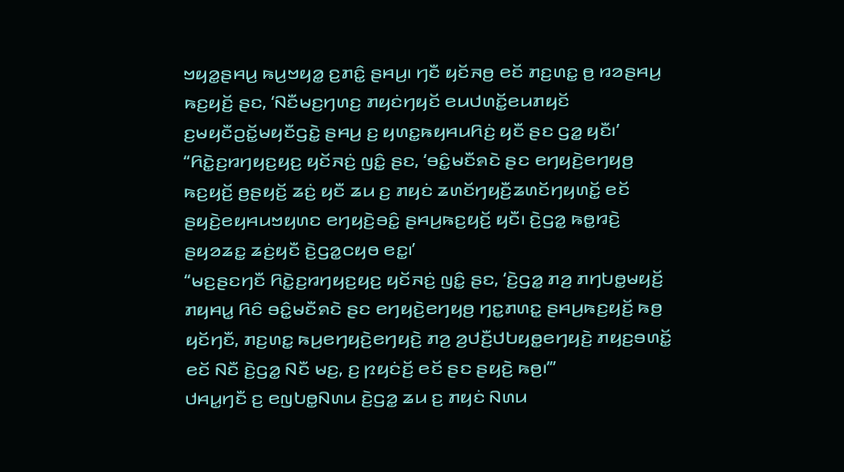ꤠꤟꤤ꤭ꤔꤌꤣ꤬ ꤒꤣ꤬ꤠꤟꤤ꤭ ꤢ꤬ꤊꤢꤨ꤭ ꤔꤌꤣ꤬꤯ ꤚꤢꤪ ꤟꤢꤩꤏꤥ꤬ ꤕꤢꤩ ꤊꤢ꤬ꤛꤢ꤭ ꤥ꤬ ꤙꤤꤔꤌꤣ꤬ ꤒꤢ꤬ꤟꤢꤩ꤬ ꤔꤢ, ‘ꤡꤢꤪꤗꤢ꤬ꤚꤛꤢ꤬ ꤊꤟꤢꤦꤚꤟꤢꤩ ꤕꤣꤓꤛꤢꤩ꤭ꤕꤣꤊꤟꤢꤩ ꤢ꤬ꤗꤟꤢꤪꤑꤢꤩ꤭ꤗꤟꤢꤪꤞꤢꤧ꤭ ꤔꤌꤣ꤬ ꤢ꤬ ꤟꤛꤢ꤭ꤒꤟꤌꤣꤖꤢꤦ꤬ ꤟꤢꤪ ꤔꤢ ꤞꤤ꤭ ꤟꤢꤪ꤯’
“ꤖꤢꤧ꤭ꤢ꤬ꤙꤚꤟꤢ꤬ꤟꤢ꤬ ꤟꤢꤩꤏꤢꤦ꤬ ꤜꤢꤨ꤭ ꤔꤢ, ‘ꤋꤢꤨ꤭ꤗꤢꤪꤎꤢꤧ ꤔꤢ ꤕꤚꤟꤢꤧ꤬ꤕꤚꤟꤥ꤬ ꤒꤢ꤬ꤟꤢꤩ꤬ ꤥ꤬ꤔꤟꤢꤩ꤬ ꤘꤢꤦ꤬ ꤟꤢꤪ ꤘꤣ ꤢ꤬ ꤊꤟꤢꤦ ꤘꤛꤢꤩꤚꤟꤢꤪ꤬ꤘꤛꤢꤩꤚꤟꤛꤢꤩ꤭ ꤕꤢꤩ ꤔꤟꤢꤧ꤬ꤕꤟꤌꤣꤠꤟꤛꤢ ꤕꤚꤟꤢꤧ꤬ꤋꤢꤨ꤭ ꤔꤌꤣ꤬ꤒꤢ꤬ꤟꤢꤩ꤬ ꤟꤢꤪ꤯ ꤢꤧ꤬ꤞꤤ꤭ ꤒꤥ꤭ꤙꤢꤧ꤬ ꤔꤟꤤꤘꤢ꤭ ꤘꤢꤦ꤬ꤟꤢꤪ ꤢꤧ꤬ꤞꤤ꤭ꤍꤟꤥ ꤕꤢ꤭꤯’
“ꤗꤢ꤬ꤔꤢꤚꤢꤪ ꤖꤢꤧ꤭ꤢ꤬ꤙꤚꤟꤢ꤬ꤟꤢ꤬ ꤟꤢꤩꤏꤢꤦ꤬ ꤜꤢꤨ꤭ ꤔꤢ, ‘ꤢꤧ꤬ꤞꤤ꤭ ꤊꤤ꤬ ꤊꤚꤝꤥ꤭ꤗꤟꤢꤩ꤬ ꤊꤟꤌꤣ꤭ ꤖꤢꤨ ꤋꤢꤨ꤭ꤗꤢꤪꤎꤢꤧ ꤔꤢ ꤕꤚꤟꤢꤧ꤬ꤕꤚꤟꤥ꤬ ꤚꤢ꤭ꤊꤛꤢ꤭ ꤔꤌꤣ꤬ꤒꤢ꤬ꤟꤢꤩ꤬ ꤒꤥ꤬ ꤟꤢꤩꤚꤢꤪ, ꤊꤢ꤬ꤛꤢ꤭ ꤒꤣ꤬ꤕꤚꤟꤢꤧ꤬ꤕꤚꤟꤢꤧ꤬ ꤊꤤ꤬ ꤤ꤬ꤓꤢꤪ꤬ꤓꤝꤟꤥ꤭ꤕꤚꤟꤢꤧ꤬ ꤊꤟꤢ꤬ꤋꤛꤢꤩ꤭ ꤕꤢꤩ ꤡꤢꤪ ꤢꤧ꤬ꤞꤤ꤭ ꤡꤢꤪ ꤗꤢ꤬, ꤢ꤬ ꤐꤟꤢꤦꤢꤩ꤬ ꤕꤢꤩ ꤔꤢ ꤔꤟꤢꤧ꤬ ꤒꤥ꤬꤯’”
ꤓꤌꤣ꤭ꤚꤢꤪ ꤢ꤬ ꤕꤜꤝꤥ꤭ꤡꤛꤣ ꤢꤧ꤬ꤞꤤ꤭ ꤘꤣ ꤢ꤬ ꤊꤟꤢꤦ ꤡꤛꤣ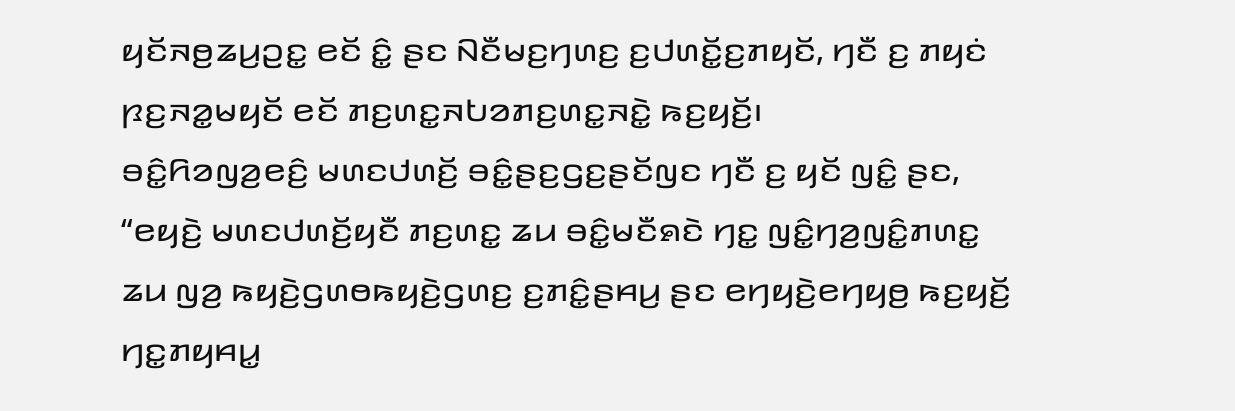ꤟꤢꤩꤏꤥ꤬ꤘꤣ꤬ꤑꤢ꤭ ꤕꤢꤩ ꤢꤨ꤭ ꤔꤢ ꤡꤢꤪꤗꤢ꤬ꤚꤛꤢ꤬ ꤢ꤬ꤓꤛꤢꤩ꤭ꤢ꤬ꤊꤟꤢꤩ, ꤚꤢꤪ ꤢ꤬ ꤊꤟꤢꤦ ꤐꤢ꤬ꤏꤤ꤭ꤗꤟꤢꤩ ꤕꤢꤩ ꤊꤢ꤬ꤛꤢ꤭ꤏꤝꤤꤊꤢ꤬ꤛꤢ꤭ꤏꤢꤧ꤭ ꤒꤢ꤬ꤟꤢꤩ꤬꤯
ꤋꤢꤨ꤭ꤖꤤꤜꤤ꤬ꤕꤢꤨ꤬ ꤗꤛꤢꤓꤛꤢꤩ꤬ ꤋꤢꤨ꤭ꤔꤢ꤬ꤞꤢ꤬ꤔꤢꤩꤜꤢ ꤚꤢꤪ ꤢ꤬ ꤟꤢꤩ ꤜꤢꤨ꤭ ꤔꤢ, “ꤕꤟꤢꤧ꤬ ꤗꤛꤢꤓꤛꤢꤩ꤬ꤟꤢꤪ ꤊꤢ꤬ꤛꤢ꤭ ꤘꤣ ꤋꤢꤨ꤭ꤗꤢꤪꤎꤢꤧ ꤚꤢ꤭ ꤜꤢꤨ꤭ꤚꤤ꤬ꤜꤢꤨ꤭ꤊꤛꤢ꤭ ꤘꤣ ꤜꤤ꤬ ꤒꤟꤢꤧ꤬ꤞꤛꤥꤒꤟꤢꤧ꤬ꤞꤛꤢ꤬ ꤢ꤬ꤊꤢꤨ꤭ꤔꤌꤣ꤬ ꤔꤢ ꤕꤚꤟꤢꤧ꤬ꤕꤚꤟꤥ꤬ ꤒꤢ꤬ꤟꤢꤩ꤬ ꤚꤢ꤭ꤊꤟꤌꤣ꤭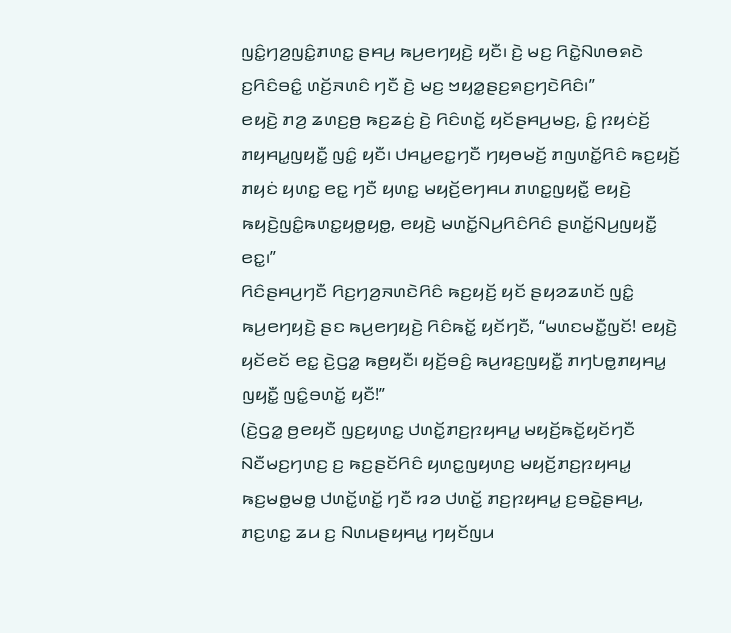ꤜꤢꤨ꤭ꤚꤤ꤬ꤜꤢꤨ꤭ꤊꤛꤢ꤭ ꤔꤌꤣ꤬ ꤒꤣ꤬ꤕꤚꤟꤢꤧ꤬ ꤟꤢꤪ꤯ ꤢꤧ꤬ ꤗꤢ꤬ ꤖꤢꤧ꤭ꤡꤛꤥꤎꤢꤧ ꤢ꤬ꤖꤢꤨꤋꤢꤨ꤭ ꤛꤢꤩ꤬ꤏꤛꤢꤨ ꤚꤢꤪ ꤢꤧ꤬ ꤗꤢ꤬ ꤠꤟꤤ꤭ꤔꤢ꤬ꤎꤢ꤬ꤚꤢꤧꤖꤢꤨ꤯”
ꤕꤟꤢꤧ꤬ ꤊꤤ꤬ ꤘꤛꤢ꤬ꤥ꤬ ꤒꤢ꤬ꤘꤢꤦ꤬ ꤢꤧ꤬ ꤖꤢꤨꤛꤢꤩ꤭ ꤟꤢꤩꤔꤌꤣ꤬ꤗꤢ꤬, ꤢꤨ꤭ ꤐꤟꤢꤦꤢꤩ꤬ ꤊꤟꤌꤣ꤭ꤜꤟꤢꤪ꤭ ꤜꤢꤨ꤭ ꤟꤢꤪ꤯ ꤓꤌꤣ꤭ꤕꤢ꤭ꤚꤢꤪ ꤚꤟꤥꤗꤢꤩ꤬ ꤊꤜꤛꤢꤩ꤭ꤖꤢꤨ ꤒꤢ꤬ꤟꤢꤩ꤬ ꤊꤟꤢꤦ ꤟꤛꤢ꤭ ꤕꤢ꤭ ꤚꤢꤪ ꤟꤛꤢ꤭ ꤗꤟꤢꤩ꤬ꤕꤚꤌꤣ ꤊꤛꤢ꤭ꤜꤟꤢꤪ꤭ ꤕꤟꤢꤧ꤬ ꤒꤟꤢꤧ꤬ꤜꤢꤨ꤭ꤒꤛꤢ꤭ꤟꤥ꤭ꤟꤥ꤭, ꤕꤟꤢꤧ꤬ ꤗꤛꤢꤩ꤭ꤡꤣ꤬ꤖꤢꤨꤖꤢꤨ ꤔꤛꤢꤩ꤭ꤡꤣ꤬ꤜꤟꤢꤪ꤭ ꤕꤢ꤭꤯”
ꤖꤢꤨꤔꤌꤣ꤬ꤚꤢꤪ ꤖꤢ꤬ꤚꤤ꤬ꤏꤛꤢꤧꤖꤢꤨ ꤒꤢ꤬ꤟꤢꤩ꤬ ꤟꤢꤩ ꤔꤟꤤꤘꤛꤢꤩ ꤜꤢꤨ꤭ ꤒꤣ꤬ꤕꤚꤟꤢꤧ꤬ ꤔꤢ ꤒꤣ꤬ꤕꤚꤟꤢꤧ꤬ ꤖꤢꤨꤒꤢꤩ꤭ ꤟꤢꤩꤚꤢꤪ, “ꤗꤛꤢꤗꤢꤪ꤭ꤜꤢꤩ! ꤕꤟꤢꤧ꤬ ꤟꤢꤩꤕꤢꤩ ꤕꤢ꤭ ꤢꤧ꤬ꤞꤤ꤭ ꤒꤥ꤬ꤟꤢꤪ꤯ ꤟꤢꤩ꤬ꤋꤢꤨ꤬ ꤒꤣ꤬ꤙꤢ꤬ꤜꤟꤢꤪ꤭ ꤊꤚꤝꤥ꤭ꤊꤟꤌꤣ꤭ ꤜꤟꤢꤪ꤭ ꤜꤢꤨ꤭ꤋꤛꤢꤩ꤭ ꤟꤢꤪ!”
(ꤢꤧ꤬ꤞꤤ꤭ ꤥ꤬ꤕꤟꤢꤪ ꤜꤢ꤬ꤟꤛꤢ꤭ ꤓꤛꤢꤩ꤭ꤊꤢ꤬ꤐꤟꤌꤣ꤭ ꤗꤟꤢꤩ꤬ꤒꤢꤩ꤭ꤟꤢꤩꤚꤢꤪ ꤡꤢꤪꤗꤢ꤬ꤚꤛꤢ꤬ ꤢ꤬ ꤒꤢ꤬ꤔꤢꤩꤖꤢꤨ ꤟꤛꤢ꤭ꤜꤟꤛꤢ꤬ ꤗꤟꤢꤩ꤬ꤊꤢ꤬ꤐꤟꤌꤣ꤭ ꤒꤢ꤬ꤗꤥ꤭ꤗꤥ꤭ ꤓꤛꤢꤩ꤭ꤛꤢꤩ꤭ ꤚꤢꤪ ꤙꤤ ꤓꤛꤢꤩ꤭ ꤊꤢ꤬ꤐꤟꤌꤣ꤭ ꤢ꤬ꤋꤢꤧ꤭ꤔꤌꤣ꤬, ꤊꤢ꤬ꤛꤢ꤭ ꤘꤣ ꤢ꤬ ꤡꤛꤣꤔꤟꤌꤣ꤭ ꤚꤟꤢꤩꤜꤣ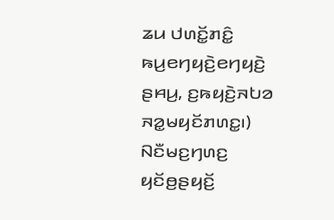ꤘꤣ ꤓꤛꤢꤩ꤭ꤊꤢꤨ꤭ ꤒꤣ꤬ꤕꤚꤟꤢꤧ꤬ꤕꤚꤟꤢꤧ꤬ ꤔꤌꤣ꤬, ꤢ꤬ꤒꤟꤢꤧ꤬ꤏꤝꤤ ꤏꤤ꤭ꤗꤟꤢꤩꤊꤛꤢ꤭꤯)
ꤡꤢꤪꤗꤢ꤬ꤚꤛꤢ꤬ ꤟꤢꤩꤥ꤬ꤔꤟꤢꤩ꤬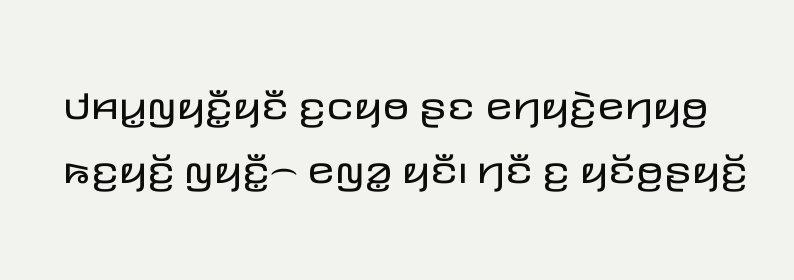ꤓꤌꤣ꤭ꤜꤟꤢꤪ꤭ꤟꤢꤪ ꤢ꤬ꤍꤟꤥ ꤔꤢ ꤕꤚꤟꤢꤧ꤬ꤕꤚꤟꤥ꤬ ꤒꤢ꤬ꤟꤢꤩ꤬ ꤜꤟꤢꤪ꤭꤮ ꤕꤜꤤ꤭ ꤟꤢꤪ꤯ ꤚꤢꤪ ꤢ꤬ ꤟꤢꤩꤥ꤬ꤔꤟꤢꤩ꤬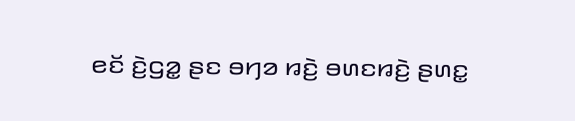ꤕꤢꤩ ꤢꤧ꤬ꤞꤤ꤭ ꤔꤢ ꤋꤚꤤ ꤙꤢꤧ꤬ ꤋꤛꤢꤙꤢꤧ꤬ ꤔꤛꤢ꤭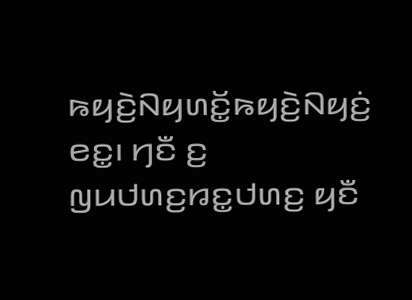ꤒꤟꤢꤧ꤬ꤡꤟꤛꤢꤩ꤭ꤒꤟꤢꤧ꤬ꤡꤟꤢꤦ꤬ ꤕꤢ꤭꤯ ꤚꤢꤪ ꤢ꤬ ꤜꤣꤓꤛꤢ꤬ꤙꤢ꤭ꤓꤛꤢ꤬ ꤟꤢꤪ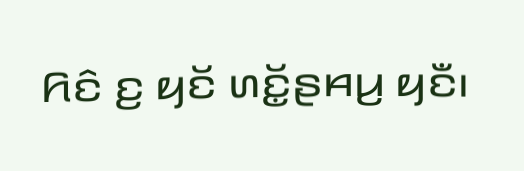ꤖꤢꤨ ꤢ꤬ ꤟꤢꤩ ꤛꤢꤩ꤭ꤔꤌꤣ꤬ ꤟꤢꤪ꤯